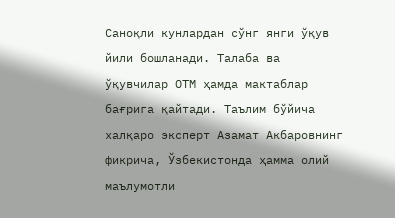Саноқли кунлардан сўнг янги ўқув йили бошланади. Талаба ва ўқувчилар ОТМ ҳамда мактаблар бағрига қайтади. Таълим бўйича халқаро эксперт Азамат Акбаровнинг фикрича, Ўзбекистонда ҳамма олий маълумотли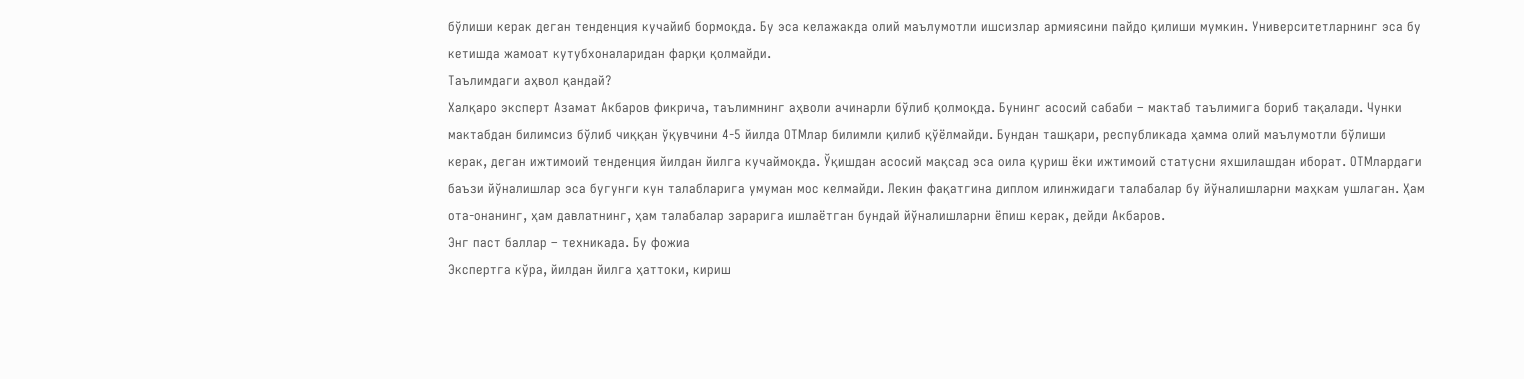бўлиши керак деган тенденция кучайиб бормоқда. Бу эса келажакда олий маълумотли ишсизлар армиясини пайдо қилиши мумкин. Университетларнинг эса бу кетишда жамоат кутубхоналаридан фарқи қолмайди.
Таълимдаги аҳвол қандай?
Халқаро эксперт Азамат Акбаров фикрича, таълимнинг аҳволи ачинарли бўлиб қолмоқда. Бунинг асосий сабаби – мактаб таълимига бориб тақалади. Чунки мактабдан билимсиз бўлиб чиққан ўқувчини 4-5 йилда ОТМлар билимли қилиб қўёлмайди. Бундан ташқари, республикада ҳамма олий маълумотли бўлиши керак, деган ижтимоий тенденция йилдан йилга кучаймоқда. Ўқишдан асосий мақсад эса оила қуриш ёки ижтимоий статусни яхшилашдан иборат. ОТМлардаги баъзи йўналишлар эса бугунги кун талабларига умуман мос келмайди. Лекин фақатгина диплом илинжидаги талабалар бу йўналишларни маҳкам ушлаган. Ҳам ота-онанинг, ҳам давлатнинг, ҳам талабалар зарарига ишлаётган бундай йўналишларни ёпиш керак, дейди Акбаров.
Энг паст баллар – техникада. Бу фожиа
Экспертга кўра, йилдан йилга ҳаттоки, кириш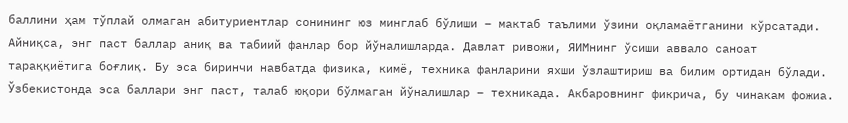баллини ҳам тўплай олмаган абитуриентлар сонининг юз минглаб бўлиши – мактаб таълими ўзини оқламаётганини кўрсатади. Айниқса, энг паст баллар аниқ ва табиий фанлар бор йўналишларда. Давлат ривожи, ЯИМнинг ўсиши аввало саноат тараққиётига боғлиқ. Бу эса биринчи навбатда физика, кимё, техника фанларини яхши ўзлаштириш ва билим ортидан бўлади. Ўзбекистонда эса баллари энг паст, талаб юқори бўлмаган йўналишлар – техникада. Акбаровнинг фикрича, бу чинакам фожиа.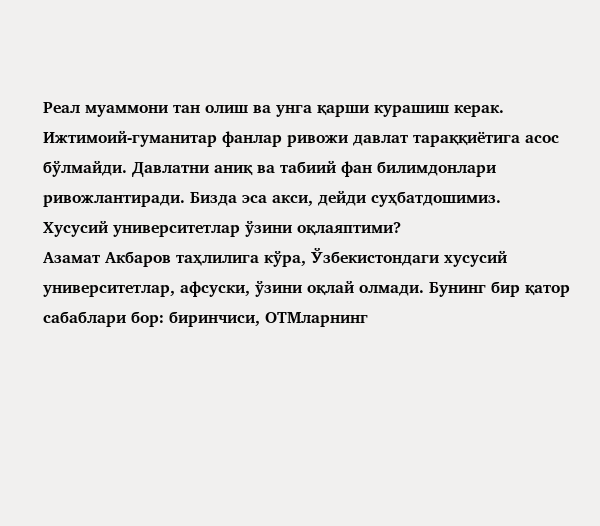Реал муаммони тан олиш ва унга қарши курашиш керак. Ижтимоий-гуманитар фанлар ривожи давлат тараққиётига асос бўлмайди. Давлатни аниқ ва табиий фан билимдонлари ривожлантиради. Бизда эса акси, дейди суҳбатдошимиз.
Хусусий университетлар ўзини оқлаяптими?
Азамат Акбаров таҳлилига кўра, Ўзбекистондаги хусусий университетлар, афсуски, ўзини оқлай олмади. Бунинг бир қатор сабаблари бор: биринчиси, ОТМларнинг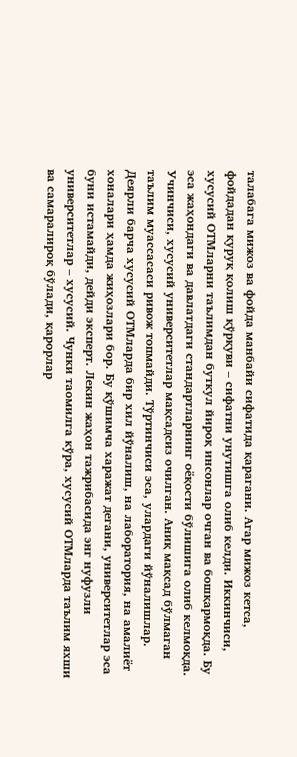талабага мижоз ва фойда манбайи сифатида қарагани. Агар мижоз кетса, фойдадан қуруқ қолиш қўрқуви – сифатни унутишга олиб келди. Иккинчиси, хусусий ОТМларни таълимдан буткул йироқ инсонлар очган ва бошқармоқда. Бу эса жаҳондаги ва давлатдаги стандартларнинг оёқости бўлишига олиб келмоқда. Учинчиси, хусусий университетлар мақсадсиз очилган. Аниқ мақсад бўлмаган таълим муассасаси ривож топмайди. Тўртинчиси эса, улардаги йўналишлар. Деярли барча хусусий ОТМларда бир хил йўналиш, на лаборатория, на амалиёт хоналари ҳамда жиҳозлари бор. Бу қўшимча харажат дегани, университетлар эса буни истамайди, дейди эксперт. Лекин жаҳон тажрибасида энг нуфузли университетлар – хусусий. Чунки таомилга кўра, хусусий ОТМларда таълим яхши ва самаралироқ бўлади, қарорлар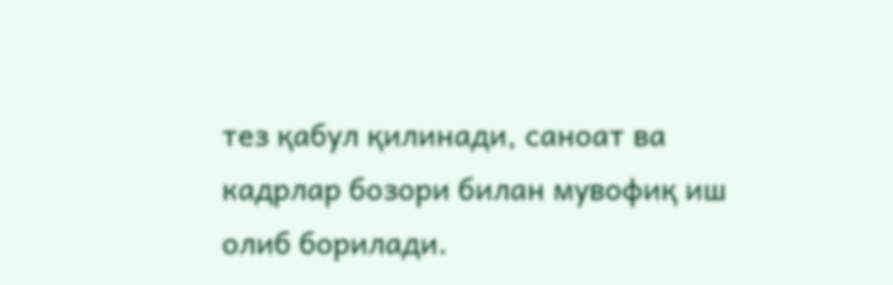тез қабул қилинади, саноат ва кадрлар бозори билан мувофиқ иш олиб борилади.